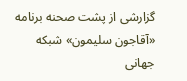گزارشی از پشت صحنه برنامه «آقاجون سلیمون» شبکه جهانی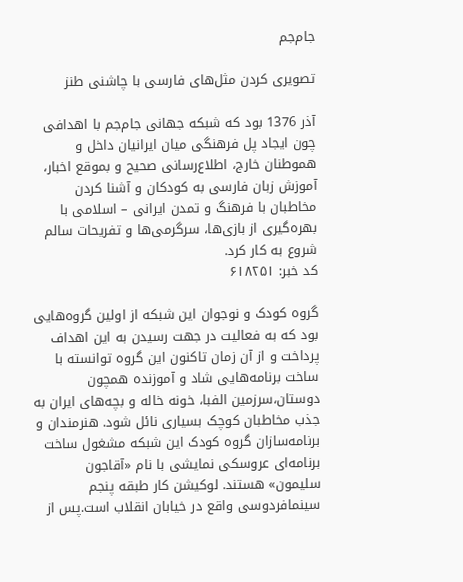جام‌جم

تصویری کردن مثل‌های فارسی با چاشنی طنز

آذر 1376 بود که شبکه جهانی جام‌جم با اهدافی چون ایجاد پل فرهنگی میان ایرانیان داخل و هموطنان خارج، اطلاع‌رسانی صحیح و بموقع اخبار، آموزش زبان فارسی به کودکان و آشنا کردن مخاطبان با فرهنگ و تمدن ایرانی – اسلامی با بهره‌گیری از بازی‌ها، سرگرمی‌ها و تفریحات سالم شروع به کار کرد.
کد خبر: ۶۱۸۲۵۱

گروه کودک و نوجوان این شبکه از اولین گروه‌هایی بود که به فعالیت در جهت رسیدن به این اهداف پرداخت و از آن زمان تاکنون این گروه توانسته با ساخت برنامه‌هایی شاد و آموزنده همچون دوستان،سرزمین الفبا، خونه خاله و بچه‌های ایران به جذب مخاطبان کوچک بسیاری نائل شود. هنرمندان و برنامه‌سازان گروه کودک این شبکه مشغول ساخت برنامه‌ای عروسکی نمایشی با نام «آقاجون سلیمون» هستند. لوکیشن کار طبقه پنجم سینمافردوسی واقع در خیابان انقلاب است.پس از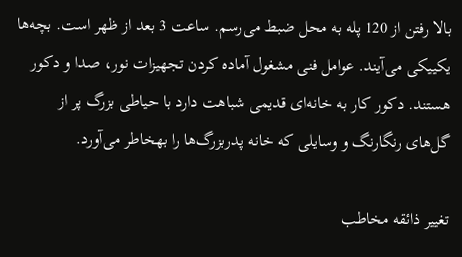بالا رفتن از 120 پله به محل ضبط می‌رسم. ساعت 3 بعد از ظهر است. بچه‌ها یکییکی می‌آیند. عوامل فنی مشغول آماده کردن تجهیزات نور، صدا و دکور هستند. دکور کار به خانه‌ای قدیمی شباهت دارد با حیاطی بزرگ پر از گل‌های رنگارنگ و وسایلی که خانه پدربزرگ‌ها را بهخاطر می‌آورد.

تغییر ذائقه مخاطب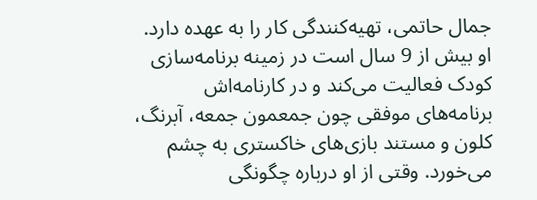جمال حاتمی، تهیه‌کنندگی کار را به عهده دارد. او بیش از 9 سال است در زمینه برنامه‌سازی کودک فعالیت می‌کند و در کارنامه‌اش برنامه‌های موفقی چون جمعمون جمعه، آبرنگ، کلون و مستند بازی‌های خاکستری به چشم می‌خورد. وقتی از او درباره چگونگی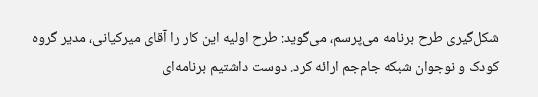شکل‌گیری طرح برنامه می‌پرسم، می‌گوید: طرح اولیه این کار را آقای میرکیانی، مدیر گروه کودک و نوجوان شبکه جام‌جم ارائه کرد. دوست داشتیم برنامه‌ای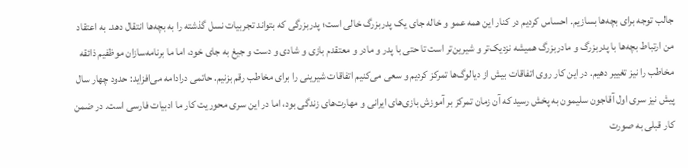جالب توجه برای بچه‌ها بسازیم. احساس کردیم در کنار این همه عمو و خاله جای یک پدربزرگ خالی است؛ پدربزرگی که بتواند تجربیات نسل گذشته را به بچه‌ها انتقال دهد. به اعتقاد من ارتباط بچه‌ها با پدربزرگ و مادربزرگ همیشه نزدیک‌تر و شیرین‌تر است تا حتی با پدر و مادر و معتقدم بازی و شادی و دست و جیغ به جای خود، اما ما برنامه‌سازان موظفیم ذائقه مخاطب را نیز تغییر دهیم. در این کار روی اتفاقات بیش از دیالوگ‌ها تمرکز کردیم و سعی می‌کنیم اتفاقات شیرینی را برای مخاطب رقم بزنیم. حاتمی درادامه می‌افزاید: حدود چهار سال پیش نیز سری اول آقاجون سلیمون به پخش رسید که آن زمان تمرکز بر آموزش بازی‌های ایرانی و مهارت‌های زندگی بود، اما در این سری محوریت کار ما ادبیات فارسی است. در ضمن کار قبلی به صورت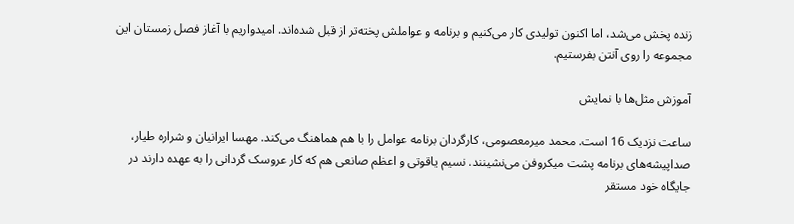زنده پخش می‌شد، اما اکنون تولیدی کار می‌کنیم و برنامه و عواملش پخته‌تر از قبل شده‌اند. امیدواریم با آغاز فصل زمستان این مجموعه را روی آنتن بفرستیم.

آموزش مثل‌ها با نمایش

ساعت نزدیک 16 است. محمد میرمعصومی، کارگردان برنامه عوامل را با هم هماهنگ می‌کند. مهسا ایرانیان و شراره طیار، صداپیشه‌های برنامه پشت میکروفن می‌نشینند. نسیم یاقوتی و اعظم صانعی هم که کار عروسک گردانی را به عهده دارند در جایگاه خود مستقر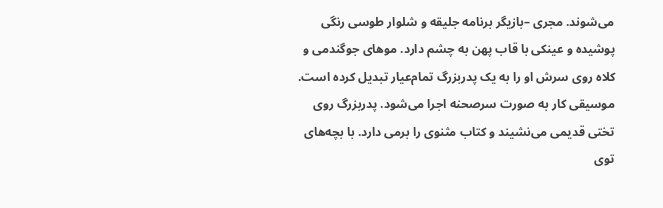می‌شوند. مجری –بازیگر برنامه جلیقه و شلوار طوسی رنگی پوشیده و عینکی با قاب پهن به چشم دارد. موهای جوگندمی و کلاه روی سرش او را به یک پدربزرگ تمام‌عیار تبدیل کرده است. موسیقی کار به صورت سرصحنه اجرا می‌شود. پدربزرگ روی تختی قدیمی می‌نشیند و کتاب مثنوی را برمی دارد. با بچه‌های توی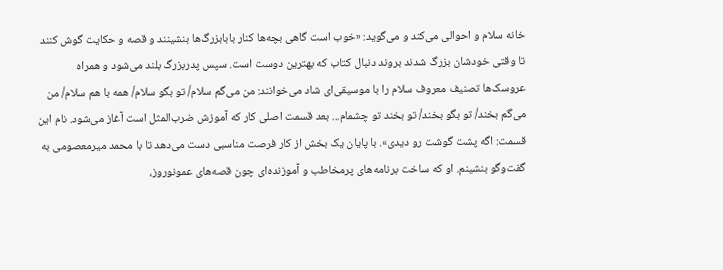خانه سلام و احوالی می‌کند و می‌گوید: «خوب است گاهی بچه‌ها کنار بابابزرگ‌ها بنشینند و قصه و حکایت گوش کنند تا وقتی خودشان بزرگ شدند بروند دنبال کتاب که بهترین دوست است. سپس پدربزرگ بلند می‌شود و همراه عروسک‌ها تصنیف معروف سلام را با موسیقی‌ای شاد می‌خوانند: من می‌گم سلام/ تو بگو سلام‌/ همه با هم سلام‌/ من می‌گم بخند‌/ تو بگو بخند/ تو بخند تو چشمام... بعد قسمت اصلی کار که آموزش ضرب‌المثل است آغاز می‌شود. نام این قسمت: اگه پشت گوشت رو دیدی». با پایان یک بخش از کار فرصت مناسبی دست می‌دهد تا با محمد میرمعصومی به گفت‌وگو بنشینم. او که ساخت برنامه‌های پرمخاطب و آموزنده‌ای چون قصه‌های عمونوروز،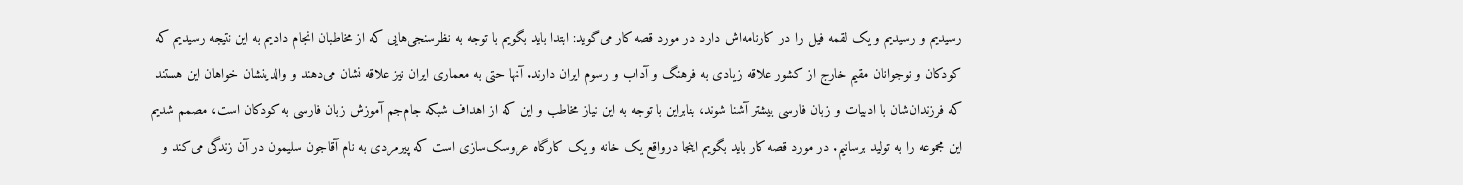رسیدیم و رسیدیم و یک لقمه فیل را در کارنامه‌اش دارد در مورد قصه کار می‌گوید: ابتدا باید بگویم با توجه به نظرسنجی‌هایی که از مخاطبان انجام دادیم به این نتیجه رسیدیم که کودکان و نوجوانان مقیم خارج از کشور علاقه زیادی به فرهنگ و آداب و رسوم ایران دارند. آنها حتی به معماری ایران نیز علاقه نشان می‌دهند و والدینشان خواهان این هستند که فرزندان‌شان با ادبیات و زبان فارسی بیشتر آشنا شوند، بنابراین با توجه به این نیاز مخاطب و این که از اهداف شبکه جام‌جم آموزش زبان فارسی به کودکان است، مصمم شدیم این مجموعه را به تولید برسانیم. در مورد قصه کار باید بگویم اینجا درواقع یک خانه و یک کارگاه عروسک‌سازی است که پیرمردی به نام آقاجون سلیمون در آن زندگی می‌کند و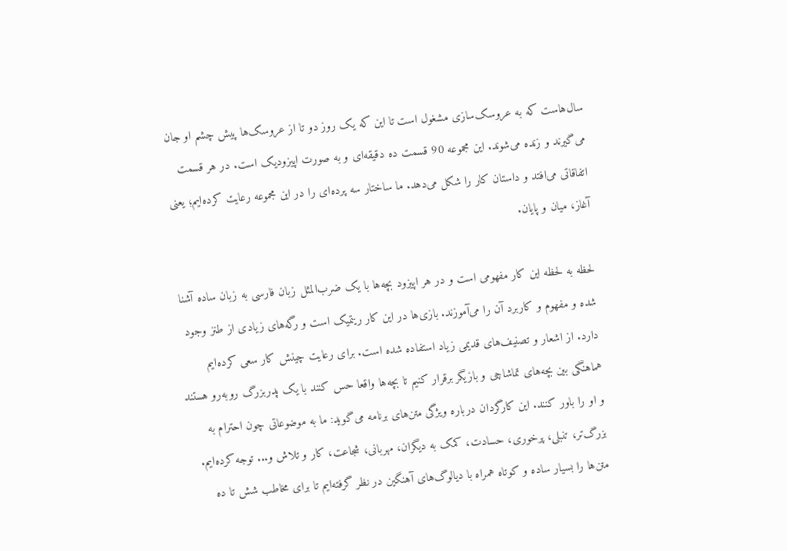سال‌هاست که به عروسک‌سازی مشغول است تا این که یک روز دو تا از عروسک‌ها پیش چشم او جان می‌گیرند و زنده می‌شوند. این مجموعه 90 قسمت ده دقیقه‌ای و به صورت اپیزودیک است. در هر قسمت اتفاقاتی می‌افتد و داستان کار را شکل می‌دهد. ما ساختار سه پرده‌ای را در این مجموعه رعایت کرده‌ایم؛ یعنی آغاز، میان و پایان.

لحظه به لحظه این کار مفهومی است و در هر اپیزود بچه‌ها با یک ضرب‌المثل زبان فارسی به زبان ساده آشنا شده و مفهوم و کاربرد آن را می‌آموزند. بازی‌ها در این کار ریتمیک است و رگه‌های زیادی از طنز وجود دارد. از اشعار و تصنیف‌های قدیمی زیاد استفاده شده است. برای رعایت چینش کار سعی کرده‌ایم هماهنگی بین بچه‌های تماشاچی و بازیگر برقرار کنیم تا بچه‌ها واقعا حس کنند با یک پدربزرگ روبه‌رو هستند و او را باور کنند. این کارگردان درباره ویژگی متن‌های برنامه می‌گوید: ما به موضوعاتی چون احترام به بزرگ‌تر، تنبلی، پرخوری، حسادت، کمک به دیگران، مهربانی، شجاعت، کار و تلاش و... توجه کرده‌ایم. متن‌ها را بسیار ساده و کوتاه همراه با دیالوگ‌های آهنگین در نظر گرفته‌ایم تا برای مخاطب شش تا ده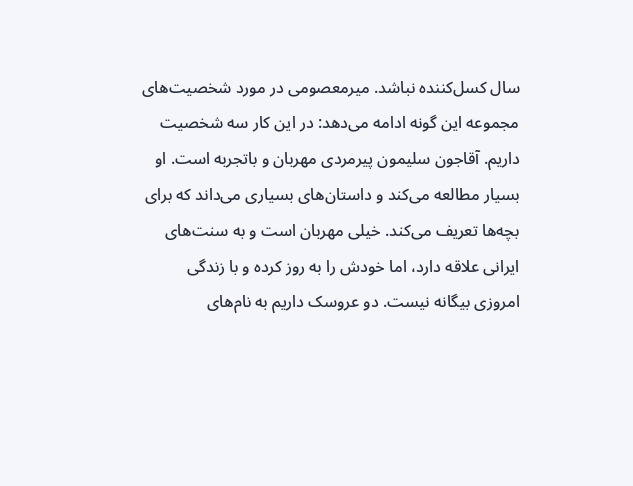سال کسل‌کننده نباشد. میرمعصومی در مورد شخصیت‌های مجموعه این گونه ادامه می‌دهد: در این کار سه شخصیت داریم. آقاجون سلیمون پیرمردی مهربان و باتجربه است. او بسیار مطالعه می‌کند و داستان‌های بسیاری می‌داند که برای بچه‌ها تعریف می‌کند. خیلی مهربان است و به سنت‌های ایرانی علاقه دارد، اما خودش را به روز کرده و با زندگی امروزی بیگانه نیست. دو عروسک داریم به نام‌های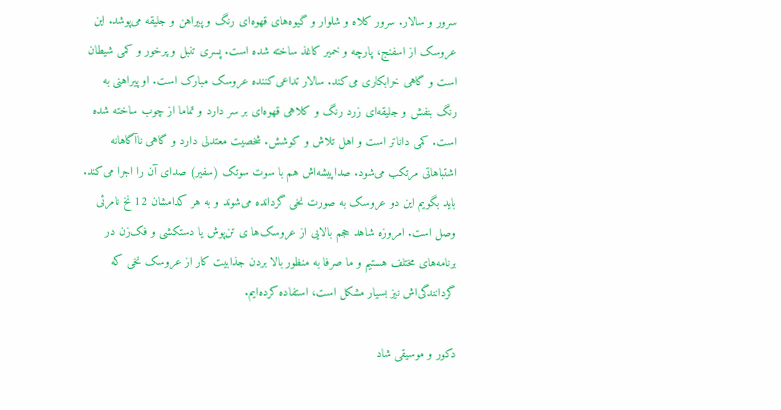سرور و سالار. سرور کلاه و شلوار و گیوه‌های قهوه‌ای رنگ و پیراهن و جلیقه می‌پوشد. این عروسک از اسفنج، پارچه و خمیر کاغذ ساخته شده است. پسری تنبل و پرخور و کمی شیطان است و گاهی خرابکاری می‌کند. سالار تداعی‌کننده عروسک مبارک است. او پیراهنی به رنگ بنفش و جلیقه‌ای زرد رنگ و کلاهی قهوه‌ای بر سر دارد و تماما از چوب ساخته شده است. کمی داناتر است و اهل تلاش و کوشش. شخصیت معتدلی دارد و گاهی ناآگاهانه اشتباهاتی مرتکب می‌شود. صداپیشه‌اش هم با سوت سوتک (سفیر) صدای آن را اجرا می‌کند. باید بگویم این دو عروسک به صورت نخی گردانده می‌شوند و به هر کدامشان 12 نخ نامرئی وصل است. امروزه شاهد حجم بالایی از عروسک‌ها ی تن‌پوش یا دستکشی و فک‌زن در برنامه‌های مختلف هستیم و ما صرفا به منظور بالا بردن جذابیت کار از عروسک نخی که گردانندگی‌اش نیز بسیار مشکل است، استفاده کرده‌ایم.

دکور و موسیقی شاد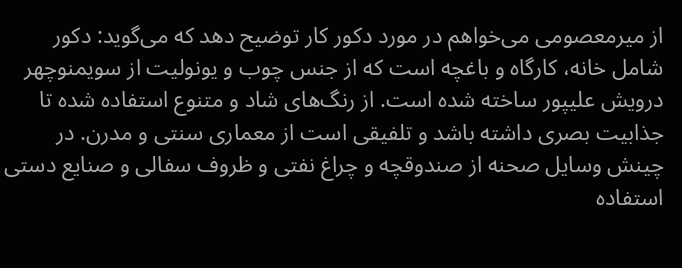از میرمعصومی می‌خواهم در مورد دکور کار توضیح دهد که می‌گوید: دکور شامل خانه، کارگاه و باغچه است که از جنس چوب و یونولیت از سویمنوچهر درویش علیپور ساخته شده است. از رنگ‌های شاد و متنوع استفاده شده تا جذابیت بصری داشته باشد و تلفیقی است از معماری سنتی و مدرن. در چینش وسایل صحنه از صندوقچه و چراغ نفتی و ظروف سفالی و صنایع دستی استفاده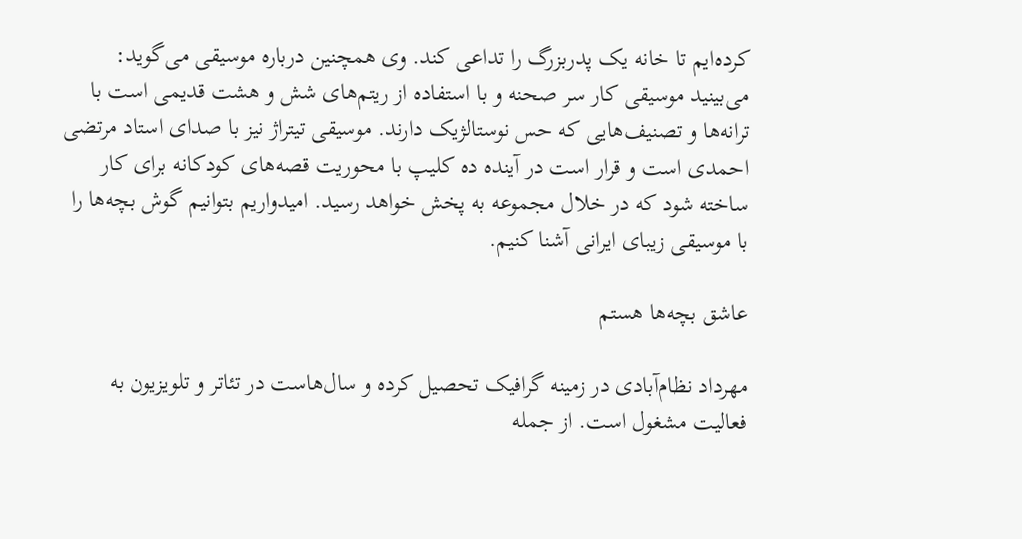کرده‌ایم تا خانه یک پدربزرگ را تداعی کند. وی همچنین درباره موسیقی می‌گوید: می‌بینید موسیقی کار سر صحنه و با استفاده از ریتم‌های شش و هشت قدیمی است با ترانه‌ها و تصنیف‌هایی که حس نوستالژیک دارند. موسیقی تیتراژ نیز با صدای استاد مرتضی احمدی است و قرار است در آینده ده کلیپ با محوریت قصه‌های کودکانه برای کار ساخته شود که در خلال مجموعه به پخش خواهد رسید. امیدواریم بتوانیم گوش بچه‌ها را با موسیقی زیبای ایرانی آشنا کنیم.

عاشق بچه‌ها هستم

مهرداد نظام‌آبادی در زمینه گرافیک تحصیل کرده و سال‌هاست در تئاتر و تلویزیون به فعالیت مشغول است. از جمله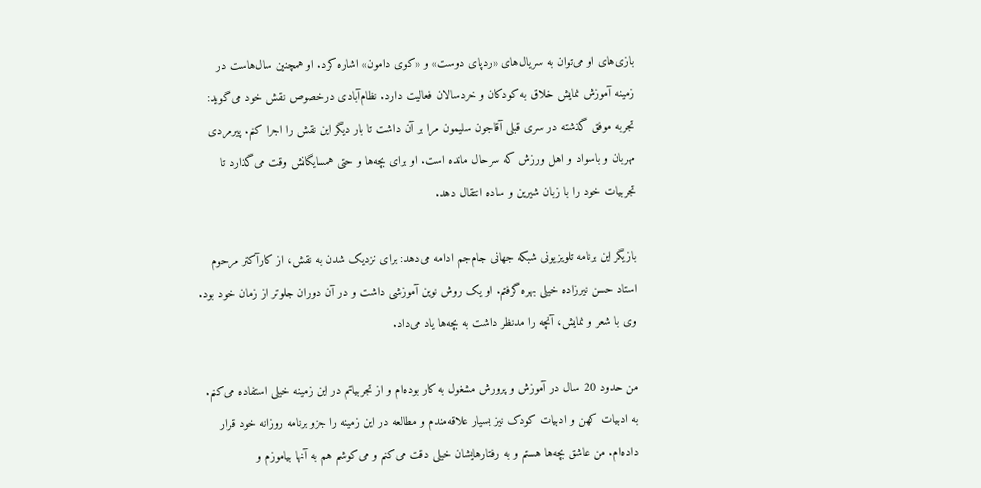بازی‌های او می‌توان به سریال‌های «ردپای دوست» و «کوی دامون» اشاره کرد. او همچنین سال‌هاست در زمینه آموزش نمایش خلاق به کودکان و خردسالان فعالیت دارد. نظام‌آبادی درخصوص نقش خود می‌گوید: تجربه موفق گذشته در سری قبلی آقاجون سلیمون مرا بر آن داشت تا بار دیگر این نقش را اجرا کنم. پیرمردی مهربان و باسواد و اهل ورزش که سرحال مانده است. او برای بچه‌ها و حتی همسایگانش وقت می‌گذارد تا تجربیات خود را با زبان شیرین و ساده انتقال دهد.

بازیگر این برنامه تلویزیونی شبکه جهانی جام‌جم ادامه می‌دهد: برای نزدیک شدن به نقش، از کارآکتر مرحوم استاد حسن نیرزاده خیلی بهره گرفتم. او یک روش نوین آموزشی داشت و در آن دوران جلوتر از زمان خود بود. وی با شعر و نمایش، آنچه را مدنظر داشت به بچه‌ها یاد می‌داد.

من حدود 20 سال در آموزش و پرورش مشغول به کار بوده‌ام و از تجربیاتم در این زمینه خیلی استفاده می‌کنم. به ادبیات کهن و ادبیات کودک نیز بسیار علاقه‌مندم و مطالعه در این زمینه را جزو برنامه روزانه خود قرار داده‌ام. من عاشق بچه‌ها هستم و به رفتارهایشان خیلی دقت می‌کنم و می‌کوشم هم به آنها بیاموزم و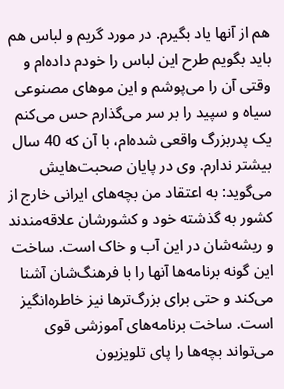هم از آنها یاد بگیرم. در مورد گریم و لباس هم باید بگویم طرح این لباس را خودم داده‌ام و وقتی آن را می‌پوشم و این موهای مصنوعی سیاه و سپید را بر سر می‌گذارم حس می‌کنم یک پدربزرگ واقعی شده‌ام، با آن که 40 سال بیشتر ندارم. وی در پایان صحبت‌هایش می‌گوید: به اعتقاد من بچه‌های ایرانی خارج از کشور به گذشته خود و کشورشان علاقه‌مندند و ریشه‌شان در این آب و خاک است. ساخت این گونه برنامه‌ها آنها را با فرهنگ‌شان آشنا می‌کند و حتی برای بزرگ‌ترها نیز خاطره‌انگیز است. ساخت برنامه‌های آموزشی قوی می‌تواند بچه‌ها را پای تلویزیون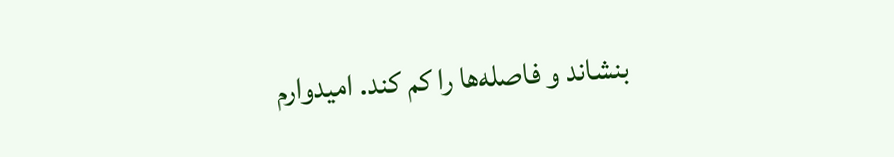بنشاند و فاصله‌ها را کم کند. امیدوارم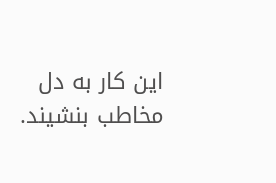این کار به دل مخاطب بنشیند.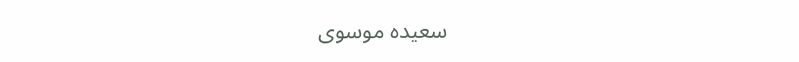سعیده موسوی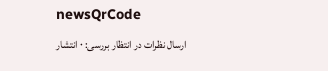newsQrCode
ارسال نظرات در انتظار بررسی: ۰ انتشار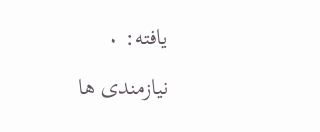یافته: ۰

نیازمندی ها